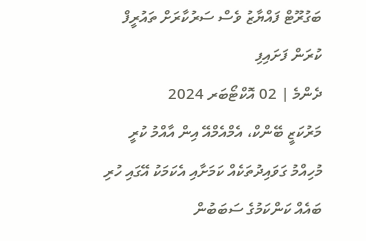ބަގުރޫޓް ފައްޔާޒު ވެސް ސަރުކާރަށް ތައުރީފް ކުރަން ފަށައިފި
ދެންމެ | 02 އޮކްޓޯބަރ 2024
މަރުކަޒީ ބޭންކް، އެމްއެމްއޭ އިން އާއްމު ކުރީ މުހިއްމު ގަވައިދުތަކެއް ކަމަށާއި އެކަމަކު އޭގައި ހުރި ބައެއް ކަންކަމުގެ ސަބަބުން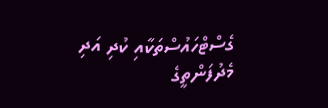ގެސްޓްހައުސްތަކާއި ކުދި އަދި މެދުފަންތީގެ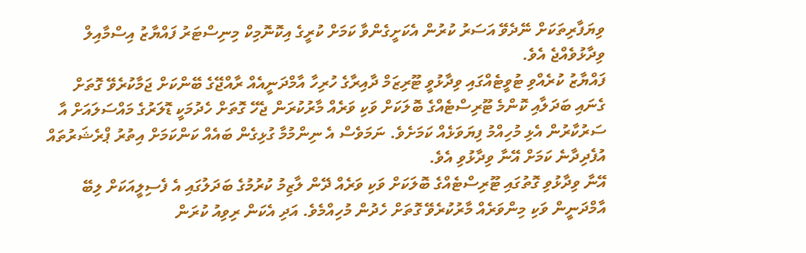ވިޔަފާރިތަކަށް ނޭދެވޭ އަސަރު ކުރުން އެކަށީގެންވާ ކަމަށް ކުރީގެ އިކޮނޮމިކް މިނިސްޓަރު ފައްޔާޒު އިސްމާއިލް ވިދާޅުވެއްޖެ އެވެ.
ފައްޔާޒު ކުރެއްވި ޓުވީޓެއްގައި ވިދާޅުވީ ޓޫރިޒަމް ދާއިރާގެ ހުރިހާ އާމްދަނީއެއް ރާއްޖޭގެ ބޭންކަށް ޖަމާކުރެވޭ ގޮތަށް ގެނައި ބަދަލާއި ކޮންމެ ޓޫރިސްޓެއްގެ ބޮލަކަށް ވަކި ވަރެއް މާރުކުރަން ޖެހޭ ގޮތަށް ހެދުމަކީ ޑޮލަރުގެ މައްސަލައަށް އާ ސަރުކާރުން އެޅި މުހިއްމު ފިޔަވަޅެއް ކަމަށެވެ. ނަމަވެސް އެ ނިންމުމާ ގުޅިގެން ބައެއް ކަންކަމަށް އިތުރު ޕްރެޝަރުތައް އުފެދިދާނެ ކަމަށް އޭނާ ވިދާޅުވި އެވެ.
އޭނާ ވިދާޅުވި ގޮތުގައި ޓޫރިސްޓެއްގެ ބޮލަކަށް ވަކި ވަރެއް ދޭން ލާޒިމު ކުރުމުގެ ބަދަލުގައި އެ ފެސިލީއަކަށް ލިބޭ އާމްދަނީން ވަކި މިންވަރެއް މާރުކުރެވޭ ގޮތަށް ހެދުން މުހިއްމެވެ. އަދި އެކަން ރިވިއު ކުރަން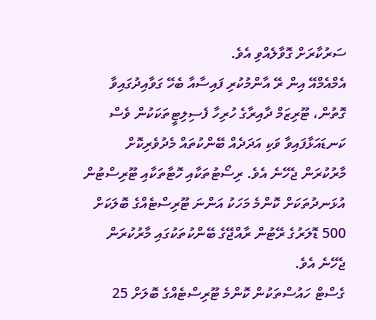ސަރުކާރަށް ގޮވާލެއްވި އެވެ.
އެމްއެމްއޭ އިން ރޭ އާންމުކުރި ފައިސާއާ ބެހޭ ގަވާއިދުގައިވާ ގޮތުން، ޓޫރިޒަމް ދާއިރާގެ ހުރިހާ ފެސިލިޓީތަކަކުން ވެސް ކަނޑައަޅާފައިވާ ވަކި އަދަދެއް ބޭންކުތައް މެދުވެރިކޮށް މާރުކުރަން ޖެހޭނެ އެވެ. ރިސޯޓުތަކާއި ހޮޓާތަކާއި ޓޫރިސްޓުން އުޅަނދުތަކަށް ކޮންމެ މަހަކު އަންނަ ޓޫރިސްޓެއްގެ ބޮލަކަށް 500 ޑޮލަރުގެ ރޭޓުން ރާއްޖޭގެ ބޭންކުތަކުގައި މާރުކުރަން ޖެހޭނެ އެވެ.
ގެސްޓް ހައުސްތަކުން ކޮންމެ ޓޫރިސްޓެއްގެ ބޮލަށް 25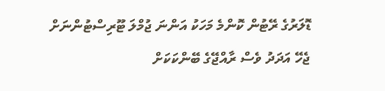ޑޮލަރުގެ ރޭޓުން ކޮންމެ މަހަކު އަންނަ ޖުމްލަ ޓޫރިސްޓުންނަށް ޖެހޭ އަދަދު ވެސް ރާއްޖޭގެ ބޭންކަކަށް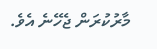މާރުކުރަން ޖެހޭނެ އެވެ.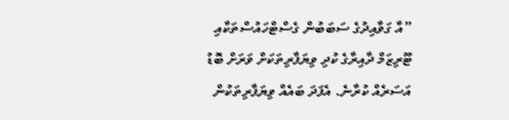”އާ ގަވާއިދުގެ ސަބަބުން ގެސްޓްހައުސްތަކާއި ޓޫރިޒަމް ދާއިރާގެ ކުދި ވިޔަފާރިތަކަށް ވަރަށް ބޮޑު އަސަރެއް ކުރާނެ. އެފަދަ ބައެއް ވިޔަފާރިތަކުން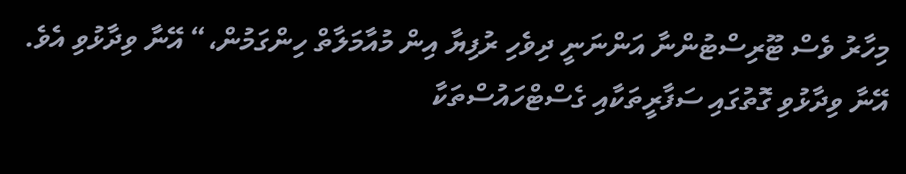މިހާރު ވެސް ޓޫރިސްޓުންނާ އަންނަނީ ދިވެހި ރުފިޔާ އިން މުއާމަލާތް ހިންގަމުން،“ އޭނާ ވިދާޅުވި އެވެ.
އޭނާ ވިދާޅުވި ގޮތުގައި ސަފާރީތަކާއި ގެސްޓްހައުސްތަކާ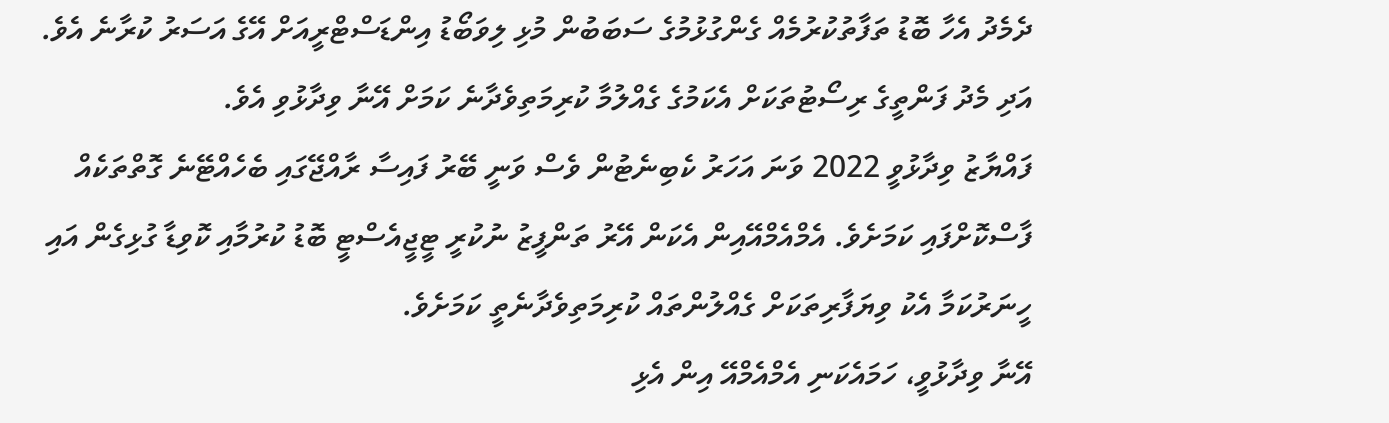ދެމެދު އެހާ ބޮޑު ތަފާތުކުރުމެއް ގެންގުޅުމުގެ ސަބަބުން މުޅި ލިވަބޯޑު އިންޑަސްޓްރީއަށް އޭގެ އަސަރު ކުރާނެ އެވެ. އަދި މެދު ފަންތީގެ ރިސޯޓުތަކަށް އެކަމުގެ ގެއްލުމާ ކުރިމަތިވެދާނެ ކަމަށް އޭނާ ވިދާޅުވި އެވެ.
ފައްޔާޒު ވިދާޅުވީ 2022 ވަނަ އަހަރު ކެބިނެޓުން ވެސް ވަނީ ބޭރު ފައިސާ ރާއްޖޭގައި ބެހެއްޓޭނެ ގޮތްތަކެއް ފާސްކޮށްފައި ކަމަށެވެ. އެމްއެމްއޭއިން އެކަން އޭރު ތަންފީޒު ނުކުރީ ޓީޖީއެސްޓީ ބޮޑު ކުރުމާއި ކޮވިޑާ ގުޅިގެން އައި ހީނަރުކަމާ އެކު ވިޔަފާރިތަކަށް ގެއްލުންތައް ކުރިމަތިވެދާނެތީ ކަމަށެވެ.
އޭނާ ވިދާޅުވީ، ހަމައެކަނި އެމްއެމްއޭ އިން އެޅި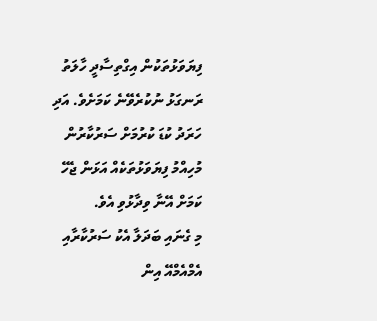ފިޔަވަޅުތަކުން އިގްތިސާދީ ހާލަތު ރަނގަޅު ނުކުރެވޭނެ ކަމަށެވެ. އަދި ހަރަދު ކުޑަ ކުރުމަށް ސަރުކާރުން މުހިއްމު ފިޔަވަޅުތަކެއް އަޅަން ޖެހޭ ކަމަށް އޭނާ ވިދާޅުވި އެވެ.
މި ގެނައި ބަދަލާ އެކު ސަރުކާރާއި އެމްއެމްއޭ އިން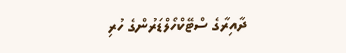ދާއިރާގެ ސްޓޭކްހޯލްޑަރުންގެ ހުރި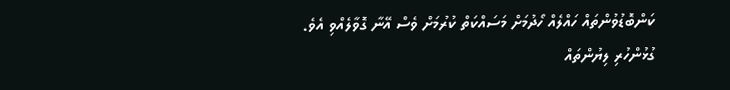ކަންބޮޑުވުންތައް ހައްލެއް ހޯދުމަށް މަސައްކަތް ކުރުމަށް ވެސް އޭނާ ގޮވާލެއްވި އެވެ.
ގުޅުންހުރި ލިޔުންތައް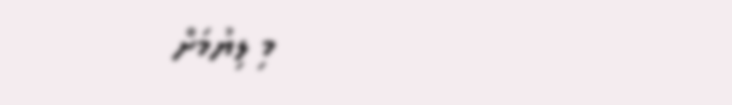މި ލިޔުމަށް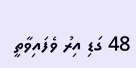48 ގަޑި އިރު ވެފައިވާތީ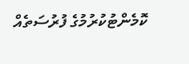ކޮމެންޓުކުރުމުގެ ފުރުސަތެއް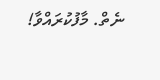ނެތް. މާފުކުރައްވާ!